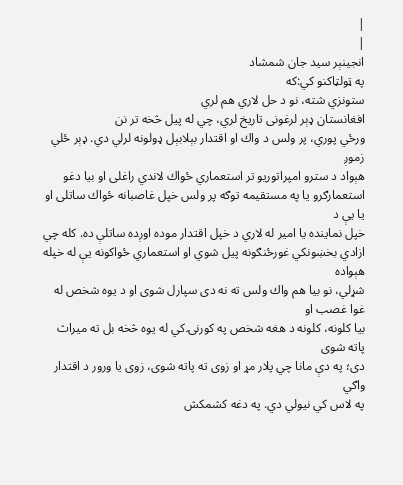|
|
انجينېر سيد جان شمشاد
په ټولټاكنو كي:كه
ستونزي شته، نو د حل لاري هم لري
افغانستان ډېر لرغونى تاريخ لري، چي له پيل څخه تر نن
ورځي پوري، پر ولس د واك او اقتدار بېلابېل ډولونه لرلي دي. ډېر ځلي زموږ
هېواد د سترو امپراتوريو تر استعماري ځواك لاندي راغلى او بيا دغو
استعمارګرو يا په مستقيمه توګه پر ولس خپل غاصبانه ځواك ساتلى او يا يې د
خپل نماينده يا امير له لاري د خپل اقتدار موده اوږده ساتلې ده. كله چي
ازادي بخښونكي غورځنګونه پيل شوي او استعماري ځواكونه يې له خپله هېواده
شړلي، نو بيا هم واك ولس ته نه دى سپارل شوى او د يوه شخص له غوا غصب او
بيا كلونه، كلونه د هغه شخص په كورنۍ كي له يوه څخه بل ته ميراث پاته شوى
دى؛ په دې مانا چي پلار مړ او زوى ته پاته شوى، زوى يا ورور د اقتدار واګي
په لاس كي نيولي دي. په دغه كشمكش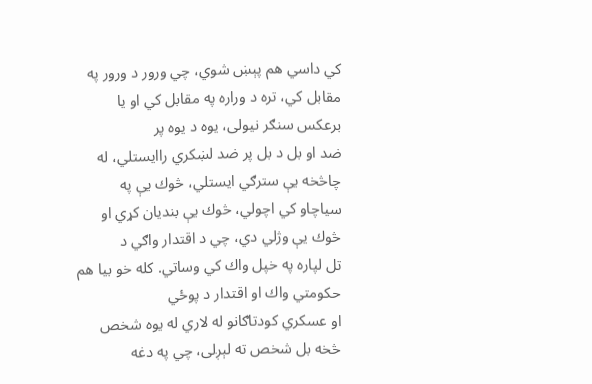كي داسي هم پېښ شوي، چي ورور د ورور په
مقابل كي، تره د وراره په مقابل كي او يا برعكس سنګر نيولى، يوه د يوه پر
ضد او بل د بل پر ضد لښكري راايستلي، له چاڅخه يې سترګي ايستلي، څوك يې په
سياچاو كي اچولي، څوك يې بنديان كړي او څوك يې وژلي دي، چي د اقتدار واګي د
تل لپاره په خپل واك كي وساتي. كله خو بيا هم حكومتي واك او اقتدار د پوځي
او عسكري كودتاګانو له لاري له يوه شخص څخه بل شخص ته لېږلى، چي په دغه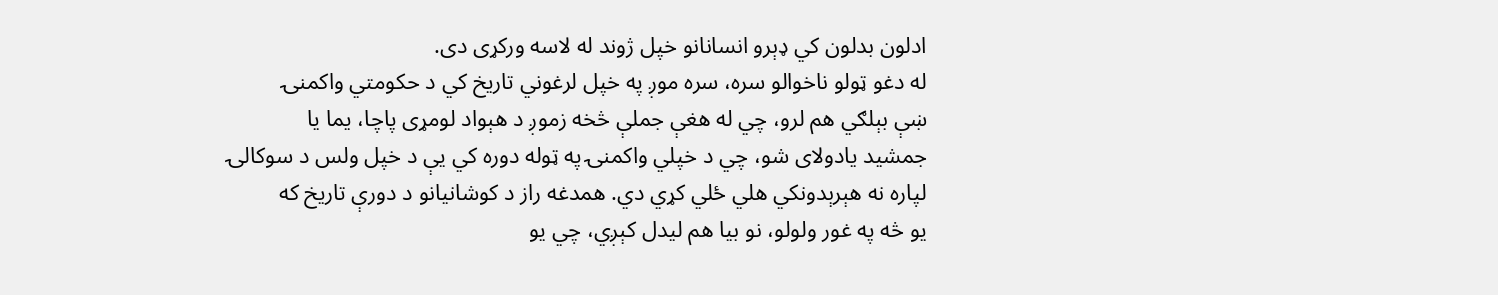ادلون بدلون كي ډېرو انسانانو خپل ژوند له لاسه وركړى دى.
له دغو ټولو ناخوالو سره، سره موږ په خپل لرغوني تاريخ كي د حكومتي واكمنۍ
ښې بېلګي هم لرو، چي له هغې جملې څخه زموږ د هېواد لومړى پاچا، يما يا
جمشيد يادولاى شو، چي د خپلي واكمنۍ په ټوله دوره كي يې د خپل ولس د سوكالۍ
لپاره نه هېرېدونكي هلي ځلي كړي دي. همدغه راز د كوشانيانو د دورې تاريخ كه
يو څه په غور ولولو، نو بيا هم ليدل كېږي، چي يو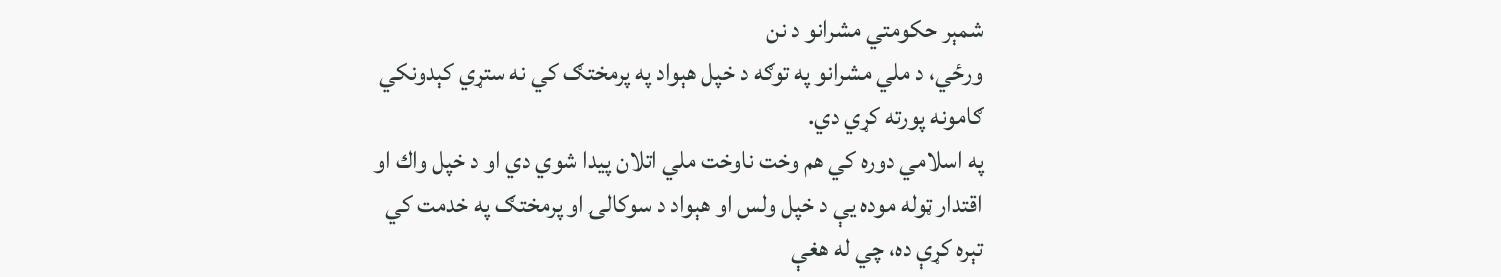شمېر حكومتي مشرانو د نن
ورځي، د ملي مشرانو په توګه د خپل هېواد په پرمختګ كي نه ستړي كېدونكي
ګامونه پورته كړي دي.
په اسلامي دوره كي هم وخت ناوخت ملي اتلان پيدا شوي دي او د خپل واك او
اقتدار ټوله موده يې د خپل ولس او هېواد د سوكالۍ او پرمختګ په خدمت كي
تېره كړې ده، چي له هغې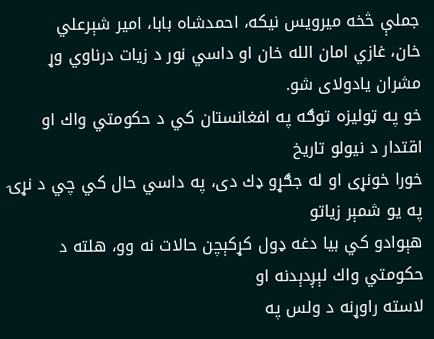جملې څخه ميرويس نيكه، احمدشاه بابا، امير شېرعلي
خان، غازي امان الله خان او داسي نور د زيات درناوي وړ مشران يادولاى شو.
خو په ټوليزه توګه په افغانستان كي د حكومتي واك او اقتدار د نيولو تاريخ
خورا خونړى او له جګړو ډك دى، په داسي حال كي چي د نړۍ په يو شمېر زياتو
هېوادو كي بيا دغه ډول كړكېچن حالات نه وو، هلته د حكومتي واك لېږدېدنه او
لاسته راوړنه د ولس په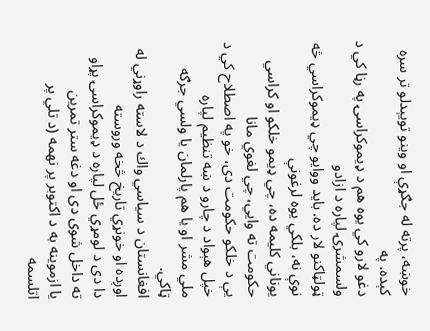خوښه، پرته له جګړې او وينو تويېدلو تر سره كېده. په
دغو لارو كي يوه هم د ډيموكراسۍ په رڼا كي د ولسمشرۍ لپاره د ازادو
ټولټاكنو لار ده. بايد ووايو چي ډيموكراسي څه نوې نه، بلكي يوه لرغونې
يوناني كليمه ده، چي ډيمو خلكو او كراسي حكومت ته وايي، چي لغوي مانا
يې د خلكو حكومت دى، خو په اصطلاح كي د خپل هېواد د چارو د ښه تنظيم لپاره
ملي مشر او يا هم پارلمان يا ولسي جرګه ټاكي.
افغانستان د سياسي واك د لاسته راوړني له اوږده او خونړي تاريخ څخه وروسته
دا دى د لومړي ځل لپاره د ډيموكراسۍ پړاو ته داخل شوى دى او دغه ستر تمرين
يا ازموينه به د اكتوبر پر نهمه (د تلي پر اتلسمه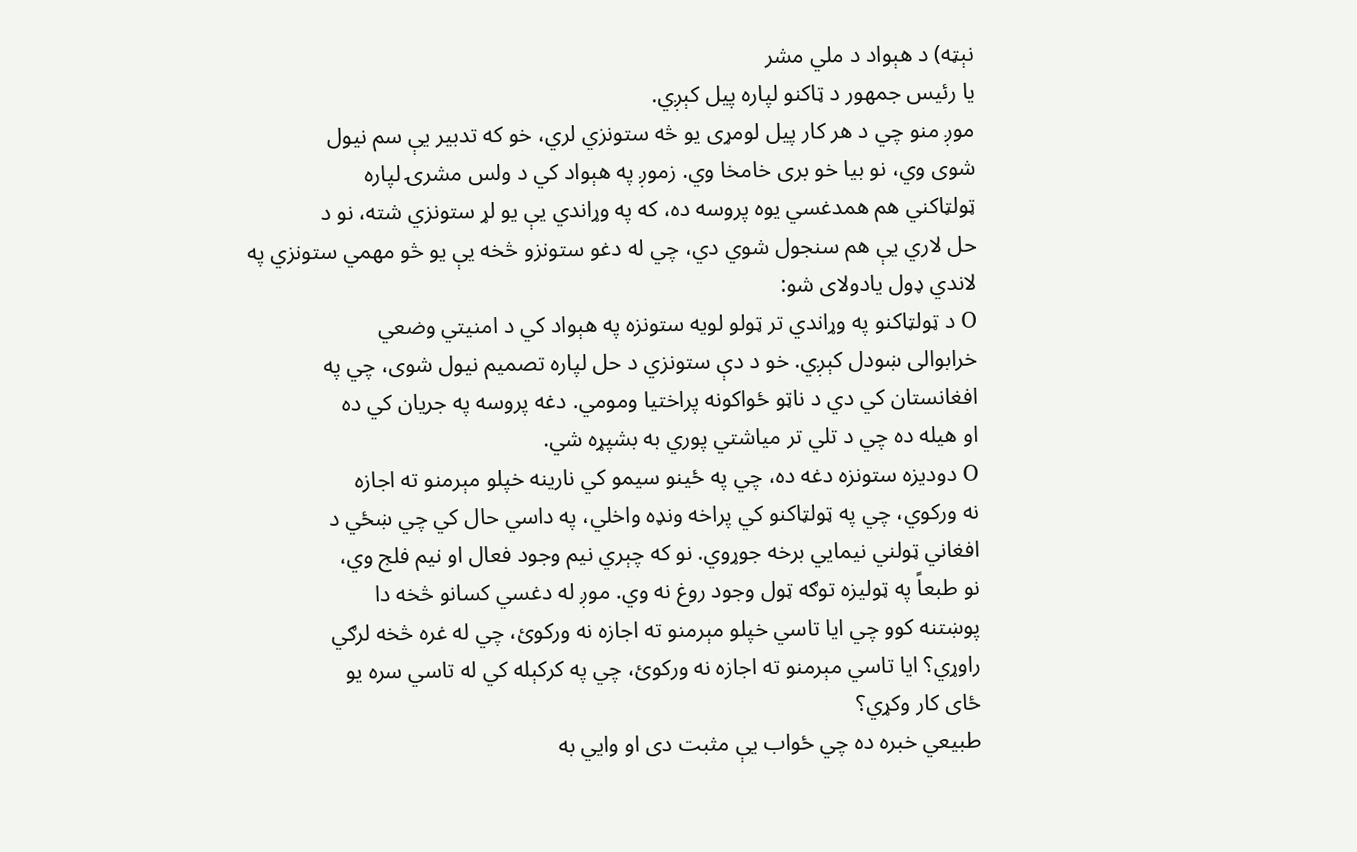نېټه) د هېواد د ملي مشر
يا رئيس جمهور د ټاكنو لپاره پيل كېږي.
موږ منو چي د هر كار پيل لومړى يو څه ستونزي لري، خو كه تدبير يې سم نيول
شوى وي، نو بيا خو برى خامخا وي. زموږ په هېواد كي د ولس مشرۍ لپاره
ټولټاكني هم همدغسي يوه پروسه ده، كه په وړاندي يې يو لړ ستونزي شته، نو د
حل لاري يې هم سنجول شوي دي، چي له دغو ستونزو څخه يې يو څو مهمي ستونزي په
لاندي ډول يادولاى شو:
O د ټولټاكنو په وړاندي تر ټولو لويه ستونزه په هېواد كي د امنيتي وضعي
خرابوالى ښودل كېږي. خو د دې ستونزي د حل لپاره تصميم نيول شوى، چي په
افغانستان كي دي د ناټو ځواكونه پراختيا ومومي. دغه پروسه په جريان كي ده
او هيله ده چي د تلي تر مياشتي پوري به بشپړه شي.
O دوديزه ستونزه دغه ده، چي په ځينو سيمو كي نارينه خپلو مېرمنو ته اجازه
نه وركوي، چي په ټولټاكنو كي پراخه ونډه واخلي، په داسي حال كي چي ښځي د
افغاني ټولني نيمايي برخه جوړوي. نو كه چېري نيم وجود فعال او نيم فلج وي،
نو طبعاً په ټوليزه توګه ټول وجود روغ نه وي. موږ له دغسي كسانو څخه دا
پوښتنه كوو چي ايا تاسي خپلو مېرمنو ته اجازه نه وركوئ، چي له غره څخه لرګي
راوړي؟ ايا تاسي مېرمنو ته اجازه نه وركوئ، چي په كركېله كي له تاسي سره يو
ځاى كار وكړي؟
طبيعي خبره ده چي ځواب يې مثبت دى او وايي به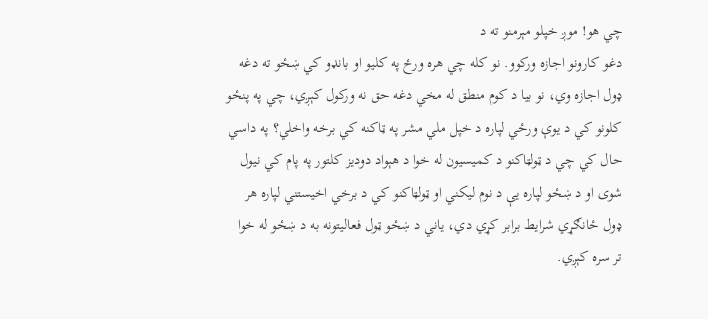چي هو! موږ خپلو مېرمنو ته د
دغو كارونو اجازه وركوو. نو كله چي هره ورځ په كليو او بانډو كي ښځو ته دغه
ډول اجازه وي، نو بيا د كوم منطق له مخي دغه حق نه وركول كېږي، چي په پنځو
كلونو كي د يوې ورځي لپاره د خپل ملي مشر په ټاكنه كي برخه واخلي؟ په داسي
حال كي چي د ټولټاكنو د كميسيون له خوا د هېواد دوديز كلتور په پام كي نيول
شوى او د ښځو لپاره يې د نوم ليكني او ټولټاكنو كي د برخي اخيستني لپاره هر
ډول ځانګړي شرايط برابر كړي دي، ياني د ښځو ټول فعاليتونه به د ښځو له خوا
تر سره كېږي.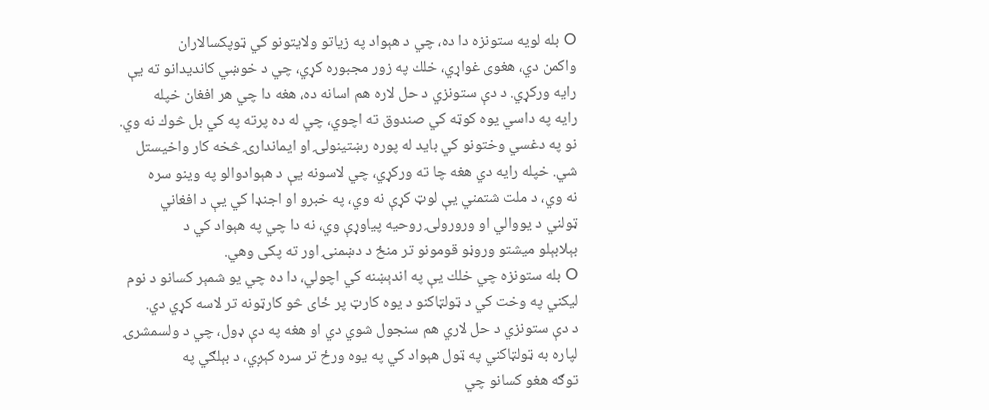O بله لويه ستونزه دا ده، چي د هېواد په زياتو ولايتونو كي ټوپكسالاران
واكمن دي، هغوى غواړي، خلك په زور مجبوره كړي، چي د خوښي كانديدانو ته يې
رايه وركړي. د دې ستونزي د حل لاره هم اسانه ده، هغه دا چي هر افغان خپله
رايه په داسي يوه كوټه كي صندوق ته اچوي، چي له ده پرته په كي بل څوك نه وي.
نو په دغسي وختونو كي بايد له پوره رښتينولۍ او ايماندارۍ څخه كار واخيستل
شي. خپله رايه دي هغه چا ته وركړي، چي لاسونه يې د هېوادوالو په وينو سره
نه وي، د ملت شتمني يې لوټ كړې نه وي، په خبرو او اجنډا كي يې د افغاني
ټولني د يووالي او ورورولۍ روحيه پياوړې وي، نه دا چي په هېواد كي د
بېلابېلو ميشتو وروڼو قومونو تر منځ د دښمنۍ اور ته پكى وهي.
O بله ستونزه چي خلك يې په اندېښنه كي اچولي، دا ده چي يو شمېر كسانو د نوم
ليكني په وخت كي د ټولټاكنو د يوه كارټ پر ځاى څو كارټونه تر لاسه كړي دي.
د دې ستونزي د حل لاري هم سنجول شوي دي او هغه په دې ډول، چي د ولسمشرۍ
لپاره به ټولټاكني په ټول هېواد كي په يوه ورځ تر سره كېږي، د بېلګي په
توګه هغو كسانو چي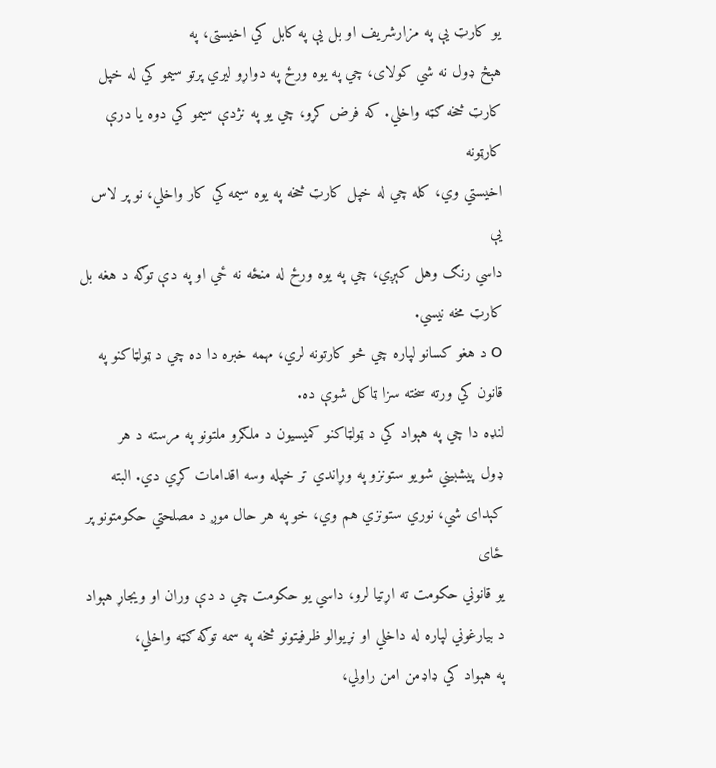يو كارټ يې په مزارشريف او بل يې په كابل كي اخيستى، په
هېڅ ډول نه شي كولاى، چي په يوه ورځ په دواړو ليري پرتو سيمو كي له خپل
كارټ څخه ګټه واخلي. كه فرض كړو، چي يو په نژدې سيمو كي دوه يا درې كارټونه
اخيستي وي، كله چي له خپل كارټ څخه په يوه سيمه كي كار واخلي، نو پر لاس يې
داسي رنګ وهل كېږي، چي په يوه ورځ له منځه نه ځي او په دې توګه د هغه بل
كارټ مخه نيسي.
O د هغو كسانو لپاره چي څو كارتونه لري، مهمه خبره دا ده چي د ټولټاكنو په
قانون كي ورته سخته سزا ټاكل شوې ده.
لنډه دا چي په هېواد كي د ټولټاكنو كميسيون د ملګرو ملتونو په مرسته د هر
ډول پيشبيني شويو ستونزو په وړاندي تر خپله وسه اقدامات كړي دي. البته
كېداى شي، نوري ستونزي هم وي، خو په هر حال موږ د مصلحتي حكومتونو پر ځاى
يو قانوني حكومت ته اړتيا لرو، داسي يو حكومت چي د دې وران او ويجاړ هېواد
د بيارغوني لپاره له داخلي او نړيوالو ظرفيتونو څخه په سمه توګه ګټه واخلي،
په هېواد كي ډاډمن امن راولي،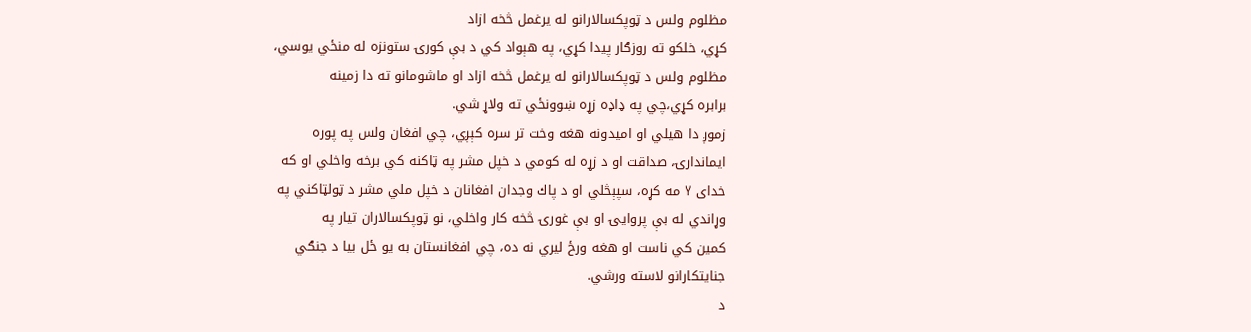مظلوم ولس د ټوپكسالارانو له يرغمل څخه ازاد
كړي، خلكو ته روزګار پيدا كړي، په هېواد كي د بې كورۍ ستونزه له منځي يوسي،
مظلوم ولس د ټوپكسالارانو له يرغمل څخه ازاد او ماشومانو ته دا زمينه
برابره كړي،چي په ډاډه زړه ښوونځي ته ولاړ شي.
زموږ دا هيلي او اميدونه هغه وخت تر سره كېږي، چي افغان ولس په پوره
ايماندارۍ، صداقت او د زړه له كومي د خپل مشر په ټاكنه كي برخه واخلي او كه
خداى Y مه كړه، سپېڅلي او د پاك وجدان افغانان د خپل ملي مشر د ټولټاكني په
وړاندي له بې پروايۍ او بې غورۍ څخه كار واخلي، نو ټوپكسالاران تيار په
كمين كي ناست او هغه ورځ ليري نه ده، چي افغانستان به يو ځل بيا د جنګي
جنايتكارانو لاسته ورشي.
د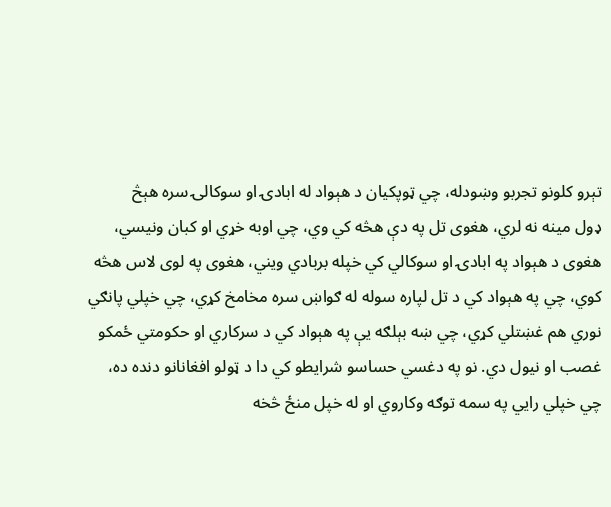تېرو كلونو تجربو وښودله، چي ټوپكيان د هېواد له ابادۍ او سوكالۍ سره هېڅ
ډول مينه نه لري، هغوى تل په دې هڅه كي وي، چي اوبه خړي او كبان ونيسي،
هغوى د هېواد په ابادۍ او سوكالي كي خپله بربادي ويني، هغوى په لوى لاس هڅه
كوي، چي په هېواد كي د تل لپاره سوله له ګواښ سره مخامخ كړي، چي خپلي پانګي
نوري هم غښتلي كړي، چي ښه بېلګه يې په هېواد كي د سركاري او حكومتي ځمكو
غصب او نيول دي. نو په دغسي حساسو شرايطو كي دا د ټولو افغانانو دنده ده،
چي خپلي رايي په سمه توګه وكاروي او له خپل منځ څخه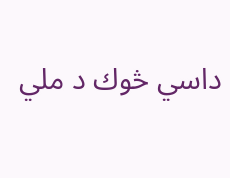داسي څوك د ملي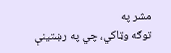مشر په
توګه وټاكي، چي په رښتينې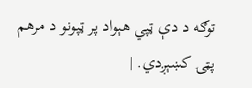توګه د دې ټپي هېواد پر ټپونو د مرهم پټۍ كښېږدي. |